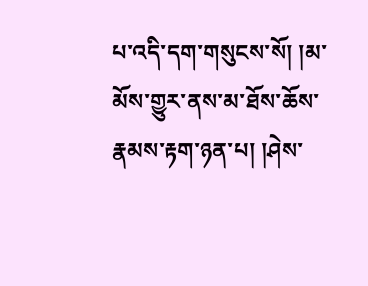པ་འདི་དག་གསུངས་སོ། །མ་མོས་གྱུར་ནས་མ་ཐོས་ཆོས་རྣམས་རྟག་ཉན་པ། །ཤེས་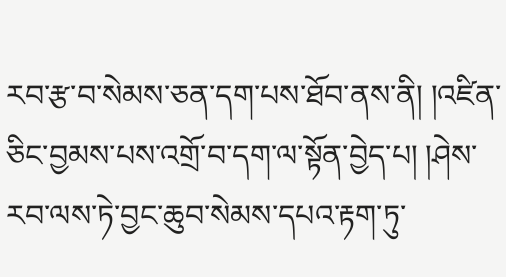རབ་རྩ་བ་སེམས་ཅན་དག་པས་ཐོབ་ནས་ནི། །འཛིན་ཅིང་བྱམས་པས་འགྲོ་བ་དག་ལ་སྟོན་བྱེད་པ། །ཤེས་རབ་ལས་ཏེ་བྱང་ཆུབ་སེམས་དཔའ་རྟག་ཏུ་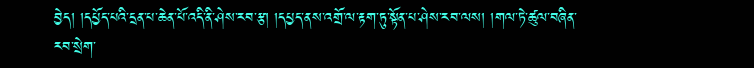བྱེད། །དཔྱོད་པའི་དྲན་པ་ཆེན་པོ་འདི་ནི་ཤེས་རབ་རྩ། །དཔྱད་ནས་འགྲོ་ལ་རྟག་ཏུ་སྟོན་པ་ཤེས་རབ་ལས། །གལ་ཏེ་ཚུལ་བཞིན་རབ་སྲེག་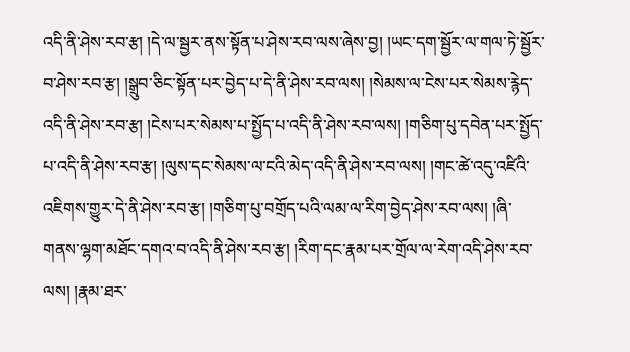འདི་ནི་ཤེས་རབ་རྩ། །དེ་ལ་སྦྱར་ནས་སྟོན་པ་ཤེས་རབ་ལས་ཞེས་བྱ། །ཡང་དག་སྦྱོར་ལ་གལ་ཏེ་སྦྱོར་བ་ཤེས་རབ་རྩ། །སྒྲུབ་ཅིང་སྟོན་པར་བྱེད་པ་དེ་ནི་ཤེས་རབ་ལས། །སེམས་ལ་ངེས་པར་སེམས་རྙེད་འདི་ནི་ཤེས་རབ་རྩ། །ངེས་པར་སེམས་པ་སྤྱོད་པ་འདི་ནི་ཤེས་རབ་ལས། །གཅིག་པུ་དབེན་པར་སྤྱོད་པ་འདི་ནི་ཤེས་རབ་རྩ། །ལུས་དང་སེམས་ལ་ངའི་མེད་འདི་ནི་ཤེས་རབ་ལས། །གང་ཚེ་འདུ་འཛིའི་འཇིགས་གྱུར་དེ་ནི་ཤེས་རབ་རྩ། །གཅིག་པུ་བགྲོད་པའི་ལམ་ལ་རིག་བྱེད་ཤེས་རབ་ལས། །ཞི་གནས་ལྷག་མཐོང་དགའ་བ་འདི་ནི་ཤེས་རབ་རྩ། །རིག་དང་རྣམ་པར་གྲོལ་ལ་རེག་འདི་ཤེས་རབ་ལས། །རྣམ་ཐར་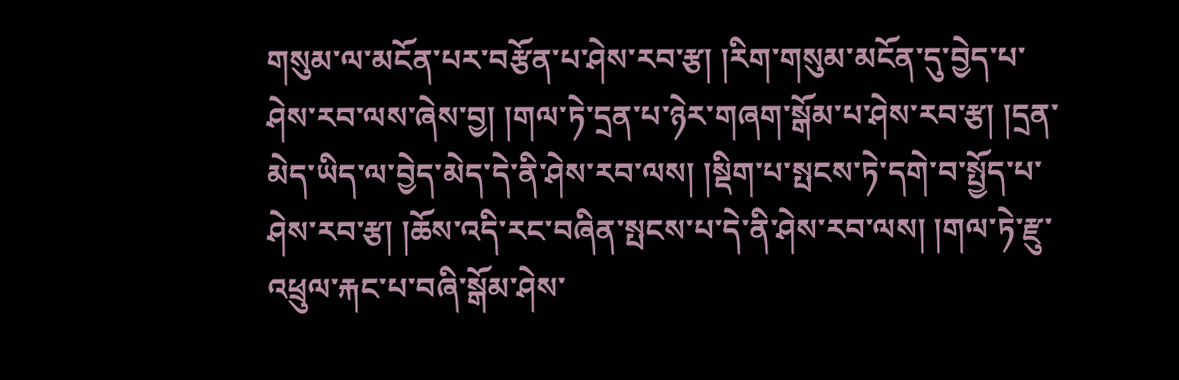གསུམ་ལ་མངོན་པར་བརྩོན་པ་ཤེས་རབ་རྩ། །རིག་གསུམ་མངོན་དུ་བྱེད་པ་ཤེས་རབ་ལས་ཞེས་བྱ། །གལ་ཏེ་དྲན་པ་ཉེར་གཞག་སྒོམ་པ་ཤེས་རབ་རྩ། །དྲན་མེད་ཡིད་ལ་བྱེད་མེད་དེ་ནི་ཤེས་རབ་ལས། །སྡིག་པ་སྤངས་ཏེ་དགེ་བ་སྤྱོད་པ་ཤེས་རབ་རྩ། །ཆོས་འདི་རང་བཞིན་སྤངས་པ་དེ་ནི་ཤེས་རབ་ལས། །གལ་ཏེ་རྫུ་འཕྲུལ་རྐང་པ་བཞི་སྒོམ་ཤེས་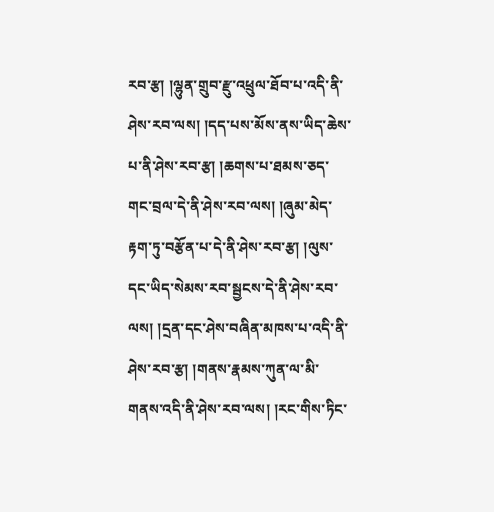རབ་རྩ། །ལྷུན་གྲུབ་རྫུ་འཕྲུལ་ཐོབ་པ་འདི་ནི་ཤེས་རབ་ལས། །དད་པས་མོས་ནས་ཡིད་ཆེས་པ་ནི་ཤེས་རབ་རྩ། །ཆགས་པ་ཐམས་ཅད་གང་བྲལ་དེ་ནི་ཤེས་རབ་ལས། །ཞུམ་མེད་རྟག་ཏུ་བརྩོན་པ་དེ་ནི་ཤེས་རབ་རྩ། །ལུས་དང་ཡིད་སེམས་རབ་སྦྱངས་དེ་ནི་ཤེས་རབ་ལས། །དྲན་དང་ཤེས་བཞིན་མཁས་པ་འདི་ནི་ཤེས་རབ་རྩ། །གནས་རྣམས་ཀུན་ལ་མི་གནས་འདི་ནི་ཤེས་རབ་ལས། །རང་གིས་ཏིང་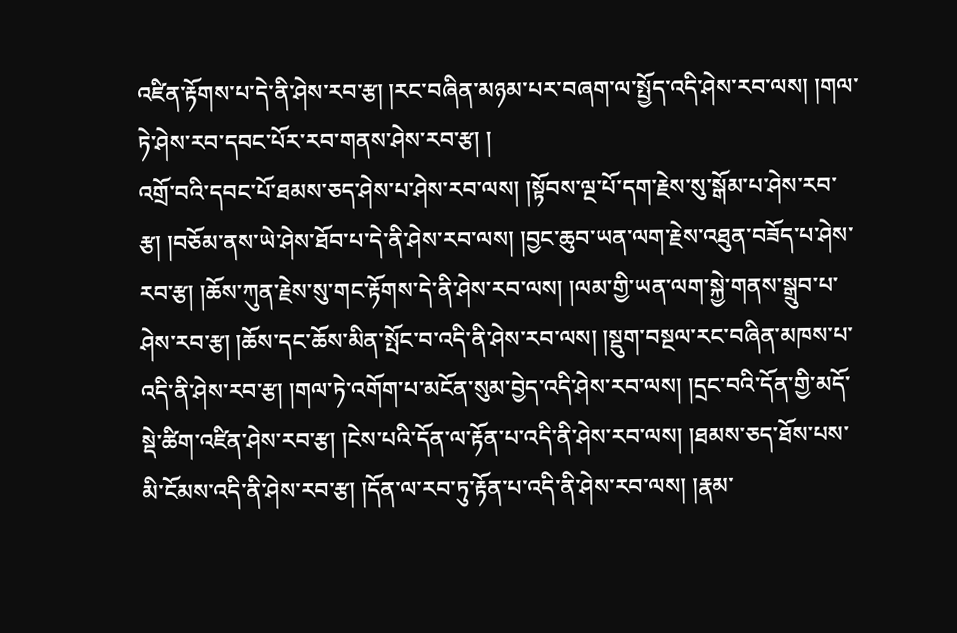འཛིན་རྟོགས་པ་དེ་ནི་ཤེས་རབ་རྩ། །རང་བཞིན་མཉམ་པར་བཞག་ལ་སྤྱོད་འདི་ཤེས་རབ་ལས། །གལ་ཏེ་ཤེས་རབ་དབང་པོར་རབ་གནས་ཤེས་རབ་རྩ། །
འགྲོ་བའི་དབང་པོ་ཐམས་ཅད་ཤེས་པ་ཤེས་རབ་ལས། །སྟོབས་ལྔ་པོ་དག་རྗེས་སུ་སྒོམ་པ་ཤེས་རབ་རྩ། །བཅོམ་ནས་ཡེ་ཤེས་ཐོབ་པ་དེ་ནི་ཤེས་རབ་ལས། །བྱང་ཆུབ་ཡན་ལག་རྗེས་འཐུན་བཟོད་པ་ཤེས་རབ་རྩ། །ཆོས་ཀུན་རྗེས་སུ་གང་རྟོགས་དེ་ནི་ཤེས་རབ་ལས། །ལམ་གྱི་ཡན་ལག་སྐྱེ་གནས་སྒྲུབ་པ་ཤེས་རབ་རྩ། །ཆོས་དང་ཆོས་མིན་སྤོང་བ་འདི་ནི་ཤེས་རབ་ལས། །སྡུག་བསྔལ་རང་བཞིན་མཁས་པ་འདི་ནི་ཤེས་རབ་རྩ། །གལ་ཏེ་འགོག་པ་མངོན་སུམ་བྱེད་འདི་ཤེས་རབ་ལས། །དྲང་བའི་དོན་གྱི་མདོ་སྡེ་ཚིག་འཛིན་ཤེས་རབ་རྩ། །ངེས་པའི་དོན་ལ་རྟོན་པ་འདི་ནི་ཤེས་རབ་ལས། །ཐམས་ཅད་ཐོས་པས་མི་ངོམས་འདི་ནི་ཤེས་རབ་རྩ། །དོན་ལ་རབ་ཏུ་རྟོན་པ་འདི་ནི་ཤེས་རབ་ལས། །རྣམ་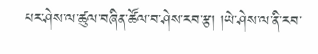པར་ཤེས་ལ་ཚུལ་བཞིན་ཚོལ་བ་ཤེས་རབ་རྩ། །ཡེ་ཤེས་ལ་ནི་རབ་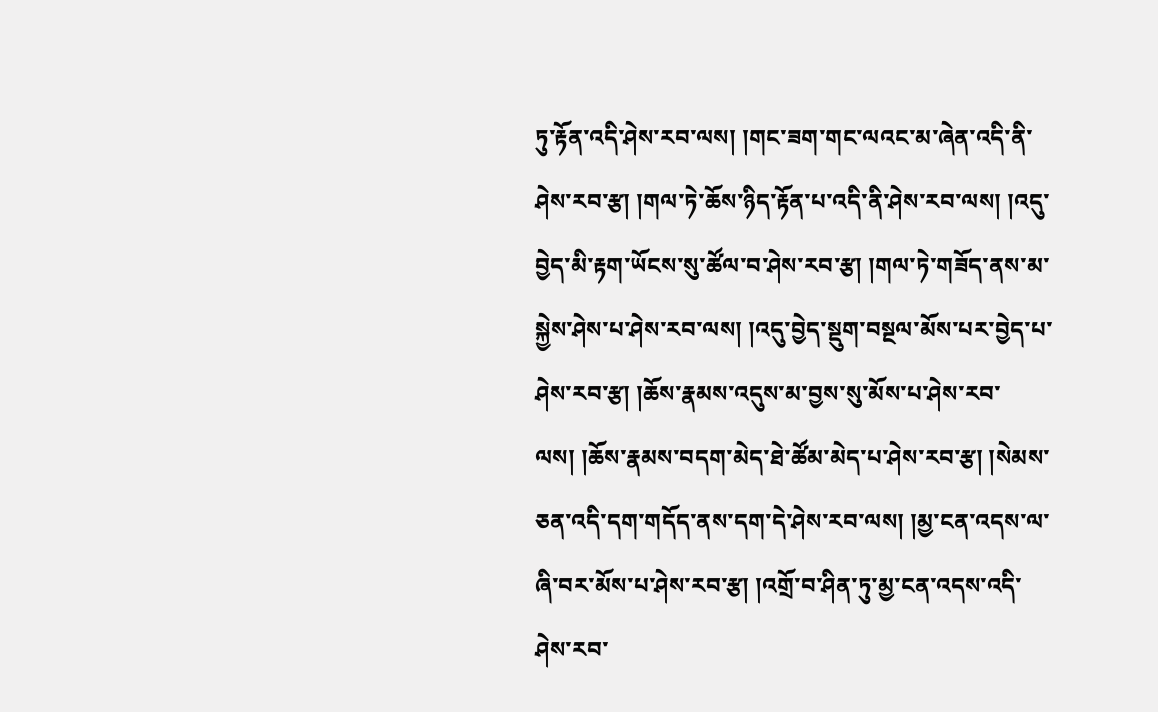ཏུ་རྟོན་འདི་ཤེས་རབ་ལས། །གང་ཟག་གང་ལའང་མ་ཞེན་འདི་ནི་ཤེས་རབ་རྩ། །གལ་ཏེ་ཆོས་ཉིད་རྟོན་པ་འདི་ནི་ཤེས་རབ་ལས། །འདུ་བྱེད་མི་རྟག་ཡོངས་སུ་ཚོལ་བ་ཤེས་རབ་རྩ། །གལ་ཏེ་གཟོད་ནས་མ་སྐྱེས་ཤེས་པ་ཤེས་རབ་ལས། །འདུ་བྱེད་སྡུག་བསྔལ་མོས་པར་བྱེད་པ་ཤེས་རབ་རྩ། །ཆོས་རྣམས་འདུས་མ་བྱས་སུ་མོས་པ་ཤེས་རབ་ལས། །ཆོས་རྣམས་བདག་མེད་ཐེ་ཚོམ་མེད་པ་ཤེས་རབ་རྩ། །སེམས་ཅན་འདི་དག་གདོད་ནས་དག་དེ་ཤེས་རབ་ལས། །མྱ་ངན་འདས་ལ་ཞི་བར་མོས་པ་ཤེས་རབ་རྩ། །འགྲོ་བ་ཤིན་ཏུ་མྱ་ངན་འདས་འདི་ཤེས་རབ་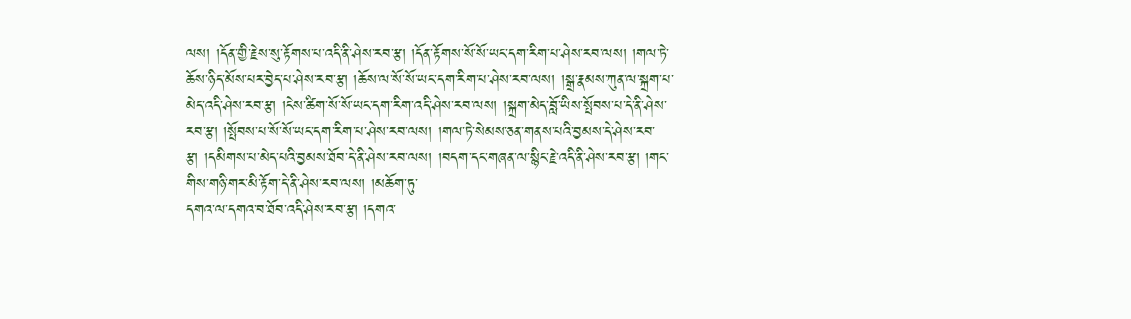ལས། །དོན་གྱི་རྗེས་སུ་རྟོགས་པ་འདི་ནི་ཤེས་རབ་རྩ། །དོན་རྟོགས་སོ་སོ་ཡང་དག་རིག་པ་ཤེས་རབ་ལས། །གལ་ཏེ་ཆོས་ཉིད་མོས་པར་བྱེད་པ་ཤེས་རབ་རྩ། །ཆོས་ལ་སོ་སོ་ཡང་དག་རིག་པ་ཤེས་རབ་ལས། །སྒྲ་རྣམས་ཀུན་ལ་སྐྲག་པ་མེད་འདི་ཤེས་རབ་རྩ། །ངེས་ཚིག་སོ་སོ་ཡང་དག་རིག་འདི་ཤེས་རབ་ལས། །སྐྲག་མེད་བློ་ཡིས་སྤོབས་པ་དེ་ནི་ཤེས་རབ་རྩ། །སྤོབས་པ་སོ་སོ་ཡང་དག་རིག་པ་ཤེས་རབ་ལས། །གལ་ཏེ་སེམས་ཅན་གནས་པའི་བྱམས་དེ་ཤེས་རབ་རྩ། །དམིགས་པ་མེད་པའི་བྱམས་ཐོབ་དེ་ནི་ཤེས་རབ་ལས། །བདག་དང་གཞན་ལ་སྙིང་རྗེ་འདི་ནི་ཤེས་རབ་རྩ། །གང་གིས་གཉི་གར་མི་རྟོག་དེ་ནི་ཤེས་རབ་ལས། །མཆོག་ཏུ་
དགའ་ལ་དགའ་བ་ཐོབ་འདི་ཤེས་རབ་རྩ། །དགའ་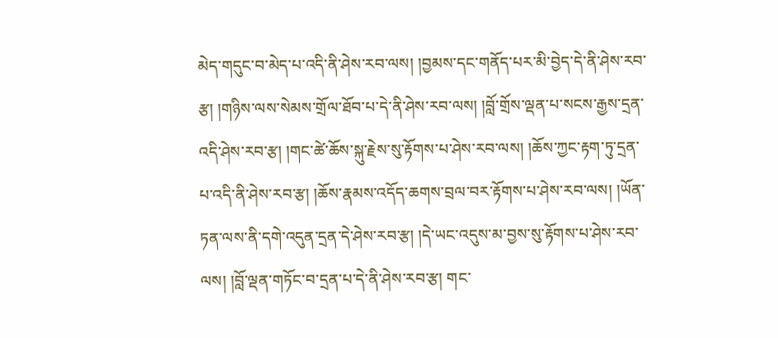མེད་གདུང་བ་མེད་པ་འདི་ནི་ཤེས་རབ་ལས། །བྱམས་དང་གནོད་པར་མི་བྱེད་དེ་ནི་ཤེས་རབ་རྩ། །གཉིས་ལས་སེམས་གྲོལ་ཐོབ་པ་དེ་ནི་ཤེས་རབ་ལས། །བློ་གྲོས་ལྡན་པ་སངས་རྒྱས་དྲན་འདི་ཤེས་རབ་རྩ། །གང་ཚེ་ཆོས་སྐུ་རྗེས་སུ་རྟོགས་པ་ཤེས་རབ་ལས། །ཆོས་ཀྱང་རྟག་ཏུ་དྲན་པ་འདི་ནི་ཤེས་རབ་རྩ། །ཆོས་རྣམས་འདོད་ཆགས་བྲལ་བར་རྟོགས་པ་ཤེས་རབ་ལས། །ཡོན་ཏན་ལས་ནི་དགེ་འདུན་དྲན་དེ་ཤེས་རབ་རྩ། །དེ་ཡང་འདུས་མ་བྱས་སུ་རྟོགས་པ་ཤེས་རབ་ལས། །བློ་ལྡན་གཏོང་བ་དྲན་པ་དེ་ནི་ཤེས་རབ་རྩ། གང་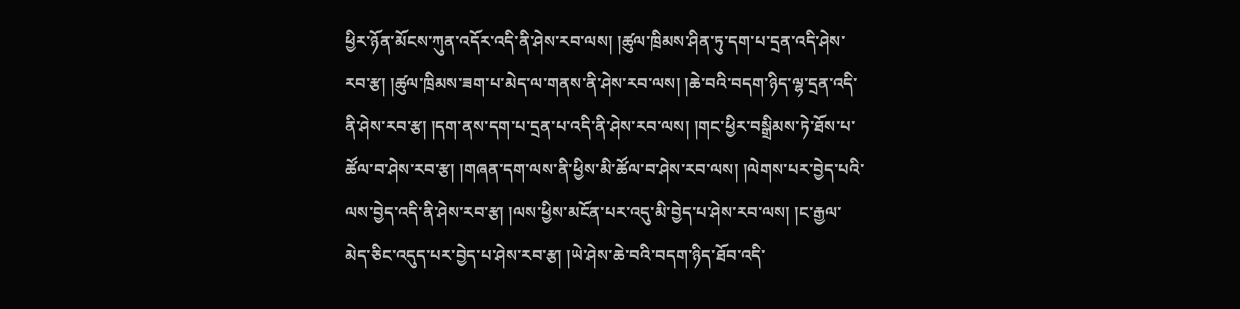ཕྱིར་ཉོན་མོངས་ཀུན་འདོར་འདི་ནི་ཤེས་རབ་ལས། །ཚུལ་ཁྲིམས་ཤིན་ཏུ་དག་པ་དྲན་འདི་ཤེས་རབ་རྩ། །ཚུལ་ཁྲིམས་ཟག་པ་མེད་ལ་གནས་ནི་ཤེས་རབ་ལས། །ཆེ་བའི་བདག་ཉིད་ལྷ་དྲན་འདི་ནི་ཤེས་རབ་རྩ། །དག་ནས་དག་པ་དྲན་པ་འདི་ནི་ཤེས་རབ་ལས། །གང་ཕྱིར་བསྒྲིམས་ཏེ་ཐོས་པ་ཚོལ་བ་ཤེས་རབ་རྩ། །གཞན་དག་ལས་ནི་ཕྱིས་མི་ཚོལ་བ་ཤེས་རབ་ལས། །ལེགས་པར་བྱེད་པའི་ལས་བྱེད་འདི་ནི་ཤེས་རབ་རྩ། །ལས་ཕྱིས་མངོན་པར་འདུ་མི་བྱེད་པ་ཤེས་རབ་ལས། །ང་རྒྱལ་མེད་ཅིང་འདུད་པར་བྱེད་པ་ཤེས་རབ་རྩ། །ཡེ་ཤེས་ཆེ་བའི་བདག་ཉིད་ཐོབ་འདི་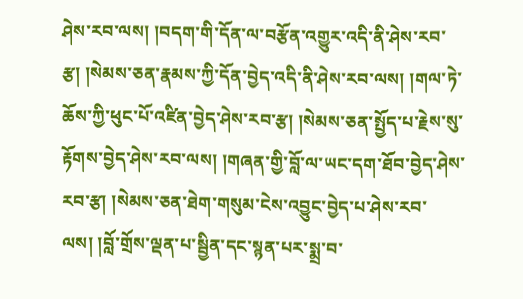ཤེས་རབ་ལས། །བདག་གི་དོན་ལ་བརྩོན་འགྱུར་འདི་ནི་ཤེས་རབ་རྩ། །སེམས་ཅན་རྣམས་ཀྱི་དོན་བྱེད་འདི་ནི་ཤེས་རབ་ལས། །གལ་ཏེ་ཆོས་ཀྱི་ཕུང་པོ་འཛིན་བྱེད་ཤེས་རབ་རྩ། །སེམས་ཅན་སྤྱོད་པ་རྗེས་སུ་རྟོགས་བྱེད་ཤེས་རབ་ལས། །གཞན་གྱི་བློ་ལ་ཡང་དག་ཐོབ་བྱེད་ཤེས་རབ་རྩ། །སེམས་ཅན་ཐེག་གསུམ་ངེས་འབྱུང་བྱེད་པ་ཤེས་རབ་ལས། །བློ་གྲོས་ལྡན་པ་སྦྱིན་དང་སྙན་པར་སྨྲ་བ་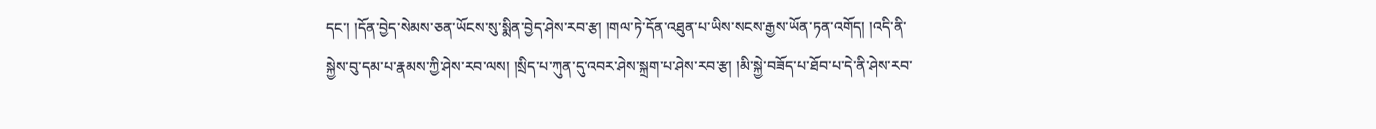དང་། །དོན་བྱེད་སེམས་ཅན་ཡོངས་སུ་སྨིན་བྱེད་ཤེས་རབ་རྩ། །གལ་ཏེ་དོན་འཐུན་པ་ཡིས་སངས་རྒྱས་ཡོན་ཏན་འགོད། །འདི་ནི་སྐྱེས་བུ་དམ་པ་རྣམས་ཀྱི་ཤེས་རབ་ལས། །སྲིད་པ་ཀུན་དུ་འབར་ཤེས་སྐྲག་པ་ཤེས་རབ་རྩ། །མི་སྐྱེ་བཟོད་པ་ཐོབ་པ་དེ་ནི་ཤེས་རབ་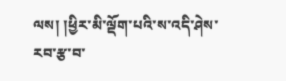ལས། །ཕྱིར་མི་ལྡོག་པའི་ས་འདི་ཤེས་རབ་རྩ་བ་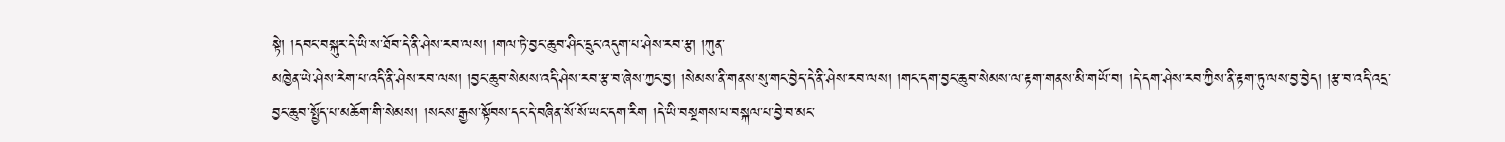སྟེ། །དབང་བསྐུར་དེ་ཡི་ས་ཐོབ་དེ་ནི་ཤེས་རབ་ལས། །གལ་ཏེ་བྱང་ཆུབ་ཤིང་དྲུང་འདུག་པ་ཤེས་རབ་རྩ། །ཀུན་
མཁྱེན་ཡེ་ཤེས་རེག་པ་འདི་ནི་ཤེས་རབ་ལས། །བྱང་ཆུབ་སེམས་འདི་ཤེས་རབ་རྩ་བ་ཞེས་ཀྱང་བྱ། །སེམས་ནི་གནས་སུ་གང་བྱེད་དེ་ནི་ཤེས་རབ་ལས། །གང་དག་བྱང་ཆུབ་སེམས་ལ་རྟག་གནས་མི་གཡོ་བ། །དེ་དག་ཤེས་རབ་ཀྱིས་ནི་རྟག་ཏུ་ལས་བྱ་བྱེད། །རྩ་བ་འདི་འདྲ་བྱང་ཆུབ་སྤྱོད་པ་མཆོག་གི་སེམས། །སངས་རྒྱས་སྟོབས་དང་དེ་བཞིན་སོ་སོ་ཡང་དག་རིག །དེ་ཡི་བསྔགས་པ་བསྐལ་པ་བྱེ་བ་མང་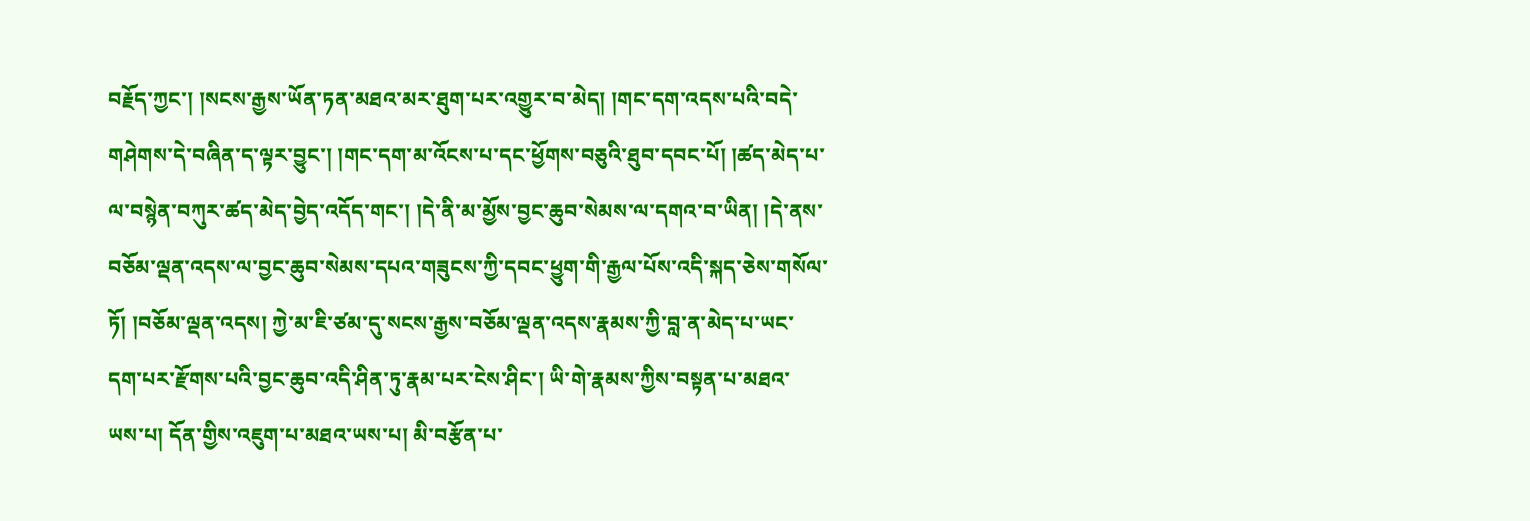བརྗོད་ཀྱང་། །སངས་རྒྱས་ཡོན་ཏན་མཐའ་མར་ཐུག་པར་འགྱུར་བ་མེད། །གང་དག་འདས་པའི་བདེ་གཤེགས་དེ་བཞིན་ད་ལྟར་བྱུང་། །གང་དག་མ་འོངས་པ་དང་ཕྱོགས་བཅུའི་ཐུབ་དབང་པོ། །ཚད་མེད་པ་ལ་བསྙེན་བཀུར་ཚད་མེད་བྱེད་འདོད་གང་། །དེ་ནི་མ་མྱོས་བྱང་ཆུབ་སེམས་ལ་དགའ་བ་ཡིན། །དེ་ནས་བཅོམ་ལྡན་འདས་ལ་བྱང་ཆུབ་སེམས་དཔའ་གཟུངས་ཀྱི་དབང་ཕྱུག་གི་རྒྱལ་པོས་འདི་སྐད་ཅེས་གསོལ་ཏོ། །བཅོམ་ལྡན་འདས། ཀྱེ་མ་ཇི་ཙམ་དུ་སངས་རྒྱས་བཅོམ་ལྡན་འདས་རྣམས་ཀྱི་བླ་ན་མེད་པ་ཡང་དག་པར་རྫོགས་པའི་བྱང་ཆུབ་འདི་ཤིན་ཏུ་རྣམ་པར་ངེས་ཤིང་། ཡི་གེ་རྣམས་ཀྱིས་བསྟན་པ་མཐའ་ཡས་པ། དོན་གྱིས་འཇུག་པ་མཐའ་ཡས་པ། མི་བརྩོན་པ་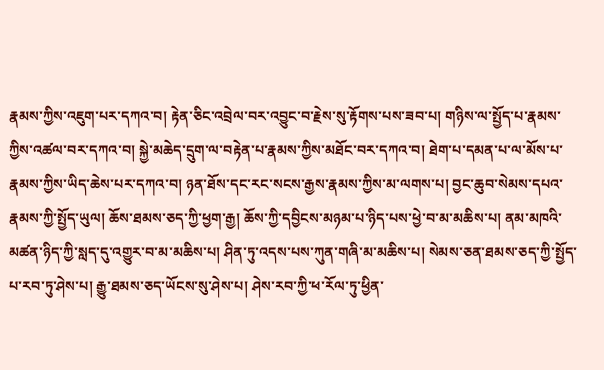རྣམས་ཀྱིས་འཇུག་པར་དཀའ་བ། རྟེན་ཅིང་འབྲེལ་བར་འབྱུང་བ་རྗེས་སུ་རྟོགས་པས་ཟབ་པ། གཉིས་ལ་སྤྱོད་པ་རྣམས་ཀྱིས་འཚལ་བར་དཀའ་བ། སྐྱེ་མཆེད་དྲུག་ལ་བརྟེན་པ་རྣམས་ཀྱིས་མཐོང་བར་དཀའ་བ། ཐེག་པ་དམན་པ་ལ་མོས་པ་རྣམས་ཀྱིས་ཡིད་ཆེས་པར་དཀའ་བ། ཉན་ཐོས་དང་རང་སངས་རྒྱས་རྣམས་ཀྱིས་མ་ལགས་པ། བྱང་ཆུབ་སེམས་དཔའ་རྣམས་ཀྱི་སྤྱོད་ཡུལ། ཆོས་ཐམས་ཅད་ཀྱི་ཕྱག་རྒྱ། ཆོས་ཀྱི་དབྱིངས་མཉམ་པ་ཉིད་པས་ཕྱེ་བ་མ་མཆིས་པ། ནམ་མཁའི་མཚན་ཉིད་ཀྱི་སླད་དུ་འགྱུར་བ་མ་མཆིས་པ། ཤིན་ཏུ་འདས་པས་ཀུན་གཞི་མ་མཆིས་པ། སེམས་ཅན་ཐམས་ཅད་ཀྱི་སྤྱོད་པ་རབ་ཏུ་ཤེས་པ། རྒྱུ་ཐམས་ཅད་ཡོངས་སུ་ཤེས་པ། ཤེས་རབ་ཀྱི་ཕ་རོལ་ཏུ་ཕྱིན་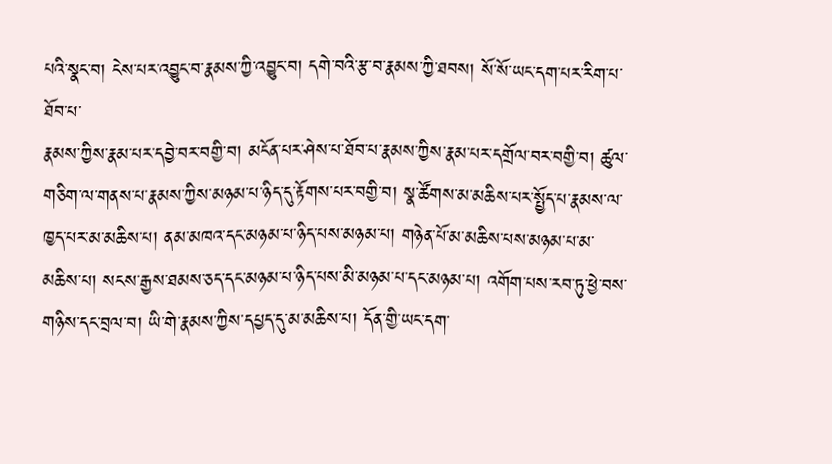པའི་སྣང་བ། ངེས་པར་འབྱུང་བ་རྣམས་ཀྱི་འབྱུང་བ། དགེ་བའི་རྩ་བ་རྣམས་ཀྱི་ཐབས། སོ་སོ་ཡང་དག་པར་རིག་པ་ཐོབ་པ་
རྣམས་ཀྱིས་རྣམ་པར་དབྱེ་བར་བགྱི་བ། མངོན་པར་ཤེས་པ་ཐོབ་པ་རྣམས་ཀྱིས་རྣམ་པར་དགྲོལ་བར་བགྱི་བ། ཚུལ་གཅིག་ལ་གནས་པ་རྣམས་ཀྱིས་མཉམ་པ་ཉིད་དུ་རྟོགས་པར་བགྱི་བ། སྣ་ཚོགས་མ་མཆིས་པར་སྤྱོད་པ་རྣམས་ལ་ཁྱད་པར་མ་མཆིས་པ། ནམ་མཁའ་དང་མཉམ་པ་ཉིད་པས་མཉམ་པ། གཉེན་པོ་མ་མཆིས་པས་མཉམ་པ་མ་མཆིས་པ། སངས་རྒྱས་ཐམས་ཅད་དང་མཉམ་པ་ཉིད་པས་མི་མཉམ་པ་དང་མཉམ་པ། འགོག་པས་རབ་ཏུ་ཕྱེ་བས་གཉིས་དང་བྲལ་བ། ཡི་གེ་རྣམས་ཀྱིས་དཔྱད་དུ་མ་མཆིས་པ། དོན་གྱི་ཡང་དག་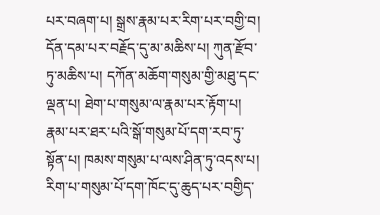པར་བཞག་པ། སྒྲས་རྣམ་པར་རིག་པར་བགྱི་བ། དོན་དམ་པར་བརྗོད་དུ་མ་མཆིས་པ། ཀུན་རྫོབ་ཏུ་མཆིས་པ། དཀོན་མཆོག་གསུམ་གྱི་མཐུ་དང་ལྡན་པ། ཐེག་པ་གསུམ་ལ་རྣམ་པར་རྟོག་པ། རྣམ་པར་ཐར་པའི་སྒོ་གསུམ་པོ་དག་རབ་ཏུ་སྟོན་པ། ཁམས་གསུམ་པ་ལས་ཤིན་ཏུ་འདས་པ། རིག་པ་གསུམ་པོ་དག་ཁོང་དུ་ཆུད་པར་བགྱིད་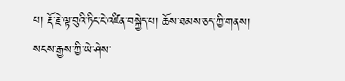པ། རྡོ་རྗེ་ལྟ་བུའི་ཏིང་ངེ་འཛིན་བསྐྱེད་པ། ཆོས་ཐམས་ཅད་ཀྱི་གནས། སངས་རྒྱས་ཀྱི་ཡེ་ཤེས་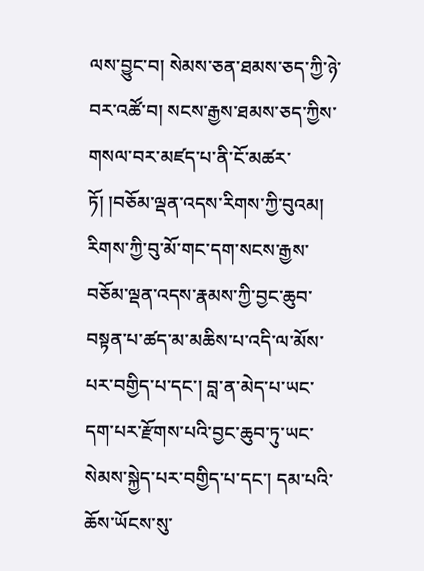ལས་བྱུང་བ། སེམས་ཅན་ཐམས་ཅད་ཀྱི་ཉེ་བར་འཚོ་བ། སངས་རྒྱས་ཐམས་ཅད་ཀྱིས་གསལ་བར་མཛད་པ་ནི་ངོ་མཚར་ཏོ། །བཅོམ་ལྡན་འདས་རིགས་ཀྱི་བུའམ། རིགས་ཀྱི་བུ་མོ་གང་དག་སངས་རྒྱས་བཅོམ་ལྡན་འདས་རྣམས་ཀྱི་བྱང་ཆུབ་བསྟན་པ་ཚད་མ་མཆིས་པ་འདི་ལ་མོས་པར་བགྱིད་པ་དང་། བླ་ན་མེད་པ་ཡང་དག་པར་རྫོགས་པའི་བྱང་ཆུབ་ཏུ་ཡང་སེམས་སྐྱེད་པར་བགྱིད་པ་དང་། དམ་པའི་ཆོས་ཡོངས་སུ་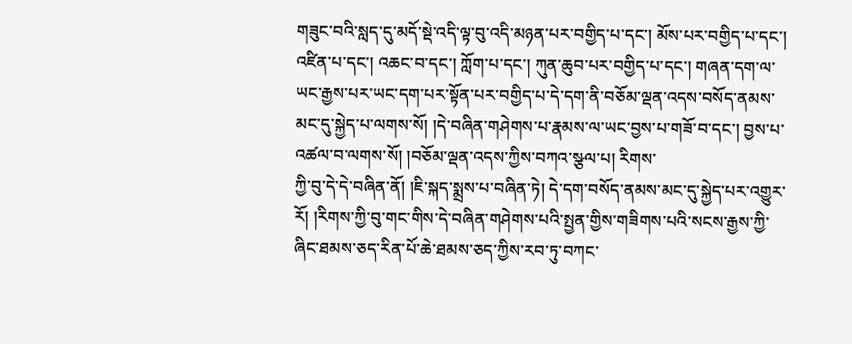གཟུང་བའི་སླད་དུ་མདོ་སྡེ་འདི་ལྟ་བུ་འདི་མཉན་པར་བགྱིད་པ་དང་། མོས་པར་བགྱིད་པ་དང་། འཛིན་པ་དང་། འཆང་བ་དང་། ཀློག་པ་དང་། ཀུན་ཆུབ་པར་བགྱིད་པ་དང་། གཞན་དག་ལ་ཡང་རྒྱས་པར་ཡང་དག་པར་སྟོན་པར་བགྱིད་པ་དེ་དག་ནི་བཅོམ་ལྡན་འདས་བསོད་ནམས་མང་དུ་སྐྱེད་པ་ལགས་སོ། །དེ་བཞིན་གཤེགས་པ་རྣམས་ལ་ཡང་བྱས་པ་གཟོ་བ་དང་། བྱས་པ་འཚལ་བ་ལགས་སོ། །བཅོམ་ལྡན་འདས་ཀྱིས་བཀའ་སྩལ་པ། རིགས་
ཀྱི་བུ་དེ་དེ་བཞིན་ནོ། །ཇི་སྐད་སྨྲས་པ་བཞིན་ཏེ། དེ་དག་བསོད་ནམས་མང་དུ་སྐྱེད་པར་འགྱུར་རོ། །རིགས་ཀྱི་བུ་གང་གིས་དེ་བཞིན་གཤེགས་པའི་སྤྱན་གྱིས་གཟིགས་པའི་སངས་རྒྱས་ཀྱི་ཞིང་ཐམས་ཅད་རིན་པོ་ཆེ་ཐམས་ཅད་ཀྱིས་རབ་ཏུ་བཀང་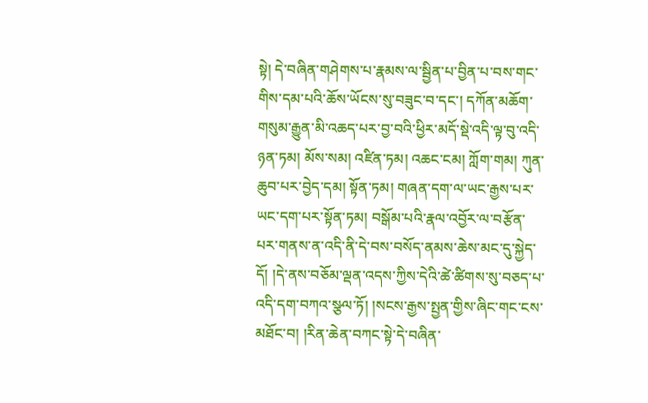སྟེ། དེ་བཞིན་གཤེགས་པ་རྣམས་ལ་སྦྱིན་པ་བྱིན་པ་བས་གང་གིས་དམ་པའི་ཆོས་ཡོངས་སུ་བཟུང་བ་དང་། དཀོན་མཆོག་གསུམ་རྒྱུན་མི་འཆད་པར་བྱ་བའི་ཕྱིར་མདོ་སྡེ་འདི་ལྟ་བུ་འདི་ཉན་ཏམ། མོས་སམ། འཛིན་ཏམ། འཆང་ངམ། ཀློག་གམ། ཀུན་ཆུབ་པར་བྱེད་དམ། སྟོན་ཏམ། གཞན་དག་ལ་ཡང་རྒྱས་པར་ཡང་དག་པར་སྟོན་ཏམ། བསྒོམ་པའི་རྣལ་འབྱོར་ལ་བརྩོན་པར་གནས་ན་འདི་ནི་དེ་བས་བསོད་ནམས་ཆེས་མང་དུ་སྐྱེད་དོ། །དེ་ནས་བཅོམ་ལྡན་འདས་ཀྱིས་དེའི་ཚེ་ཚིགས་སུ་བཅད་པ་འདི་དག་བཀའ་སྩལ་ཏོ། །སངས་རྒྱས་སྤྱན་གྱིས་ཞིང་གང་ངས་མཐོང་བ། །རིན་ཆེན་བཀང་སྟེ་དེ་བཞིན་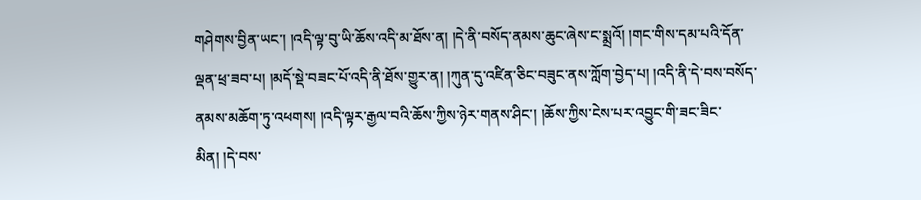གཤེགས་བྱིན་ཡང་། །འདི་ལྟ་བུ་ཡི་ཆོས་འདི་མ་ཐོས་ན། །དེ་ནི་བསོད་ནམས་ཆུང་ཞེས་ང་སྨྲའོ། །གང་གིས་དམ་པའི་དོན་ལྡན་ཕྲ་ཟབ་པ། །མདོ་སྡེ་བཟང་པོ་འདི་ནི་ཐོས་གྱུར་ན། །ཀུན་དུ་འཛིན་ཅིང་བཟུང་ནས་ཀློག་བྱེད་པ། །འདི་ནི་དེ་བས་བསོད་ནམས་མཆོག་ཏུ་འཕགས། །འདི་ལྟར་རྒྱལ་བའི་ཆོས་ཀྱིས་ཉེར་གནས་ཤིང་། །ཆོས་ཀྱིས་ངེས་པར་འབྱུང་གི་ཟང་ཟིང་མིན། །དེ་བས་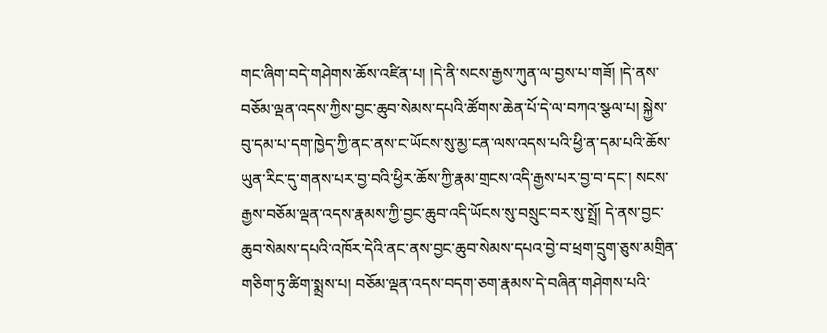གང་ཞིག་བདེ་གཤེགས་ཆོས་འཛིན་པ། །དེ་ནི་སངས་རྒྱས་ཀུན་ལ་བྱས་པ་གཟོ། །དེ་ནས་བཅོམ་ལྡན་འདས་ཀྱིས་བྱང་ཆུབ་སེམས་དཔའི་ཚོགས་ཆེན་པོ་དེ་ལ་བཀའ་སྩལ་པ། སྐྱེས་བུ་དམ་པ་དག་ཁྱེད་ཀྱི་ནང་ནས་ང་ཡོངས་སུ་མྱ་ངན་ལས་འདས་པའི་ཕྱི་ན་དམ་པའི་ཆོས་ཡུན་རིང་དུ་གནས་པར་བྱ་བའི་ཕྱིར་ཆོས་ཀྱི་རྣམ་གྲངས་འདི་རྒྱས་པར་བྱ་བ་དང་། སངས་རྒྱས་བཅོམ་ལྡན་འདས་རྣམས་ཀྱི་བྱང་ཆུབ་འདི་ཡོངས་སུ་བསྲུང་བར་སུ་སྤྲོ། དེ་ནས་བྱང་ཆུབ་སེམས་དཔའི་འཁོར་དེའི་ནང་ནས་བྱང་ཆུབ་སེམས་དཔའ་བྱེ་བ་ཕྲག་དྲུག་ཅུས་མགྲིན་གཅིག་ཏུ་ཚིག་སྨྲས་པ། བཅོམ་ལྡན་འདས་བདག་ཅག་རྣམས་དེ་བཞིན་གཤེགས་པའི་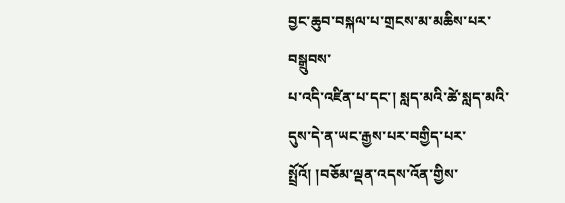བྱང་ཆུབ་བསྐལ་པ་གྲངས་མ་མཆིས་པར་བསྒྲུབས་
པ་འདི་འཛིན་པ་དང་། སླད་མའི་ཚེ་སླད་མའི་དུས་དེ་ན་ཡང་རྒྱས་པར་བགྱིད་པར་སྤྲོའོ། །བཅོམ་ལྡན་འདས་འོན་གྱིས་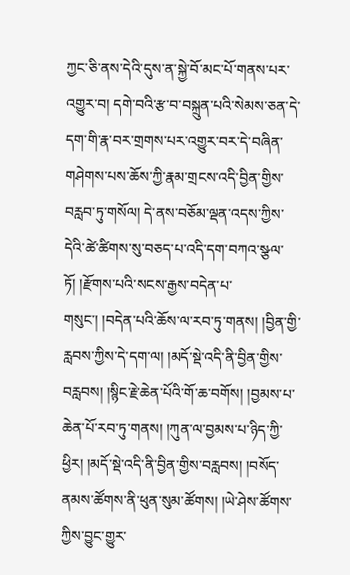ཀྱང་ཅི་ནས་དེའི་དུས་ན་སྐྱེ་བོ་མང་པོ་གནས་པར་འགྱུར་བ། དགེ་བའི་རྩ་བ་བསྐྲུན་པའི་སེམས་ཅན་དེ་དག་གི་རྣ་བར་གྲགས་པར་འགྱུར་བར་དེ་བཞིན་གཤེགས་པས་ཆོས་ཀྱི་རྣམ་གྲངས་འདི་བྱིན་གྱིས་བརླབ་ཏུ་གསོལ། དེ་ནས་བཅོམ་ལྡན་འདས་ཀྱིས་དེའི་ཚེ་ཚིགས་སུ་བཅད་པ་འདི་དག་བཀའ་སྩལ་ཏོ། །རྫོགས་པའི་སངས་རྒྱས་བདེན་པ་གསུང་། །བདེན་པའི་ཆོས་ལ་རབ་ཏུ་གནས། །བྱིན་གྱི་རླབས་ཀྱིས་དེ་དག་ལ། །མདོ་སྡེ་འདི་ནི་བྱིན་གྱིས་བརླབས། །སྙིང་རྗེ་ཆེན་པོའི་གོ་ཆ་བགོས། །བྱམས་པ་ཆེན་པོ་རབ་ཏུ་གནས། །ཀུན་ལ་བྱམས་པ་ཉིད་ཀྱི་ཕྱིར། །མདོ་སྡེ་འདི་ནི་བྱིན་གྱིས་བརླབས། །བསོད་ནམས་ཚོགས་ནི་ཕུན་སུམ་ཚོགས། །ཡེ་ཤེས་ཚོགས་ཀྱིས་བྱུང་གྱུར་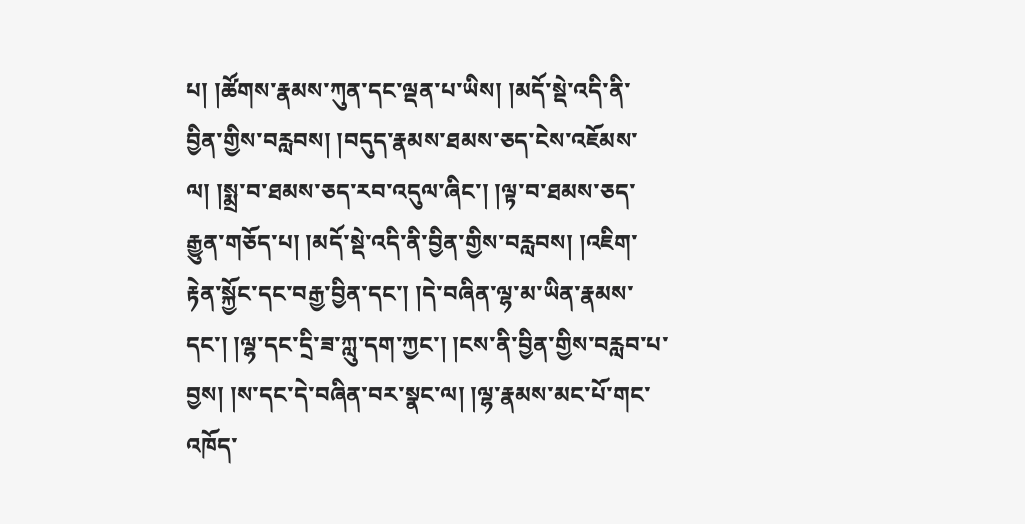པ། །ཚོགས་རྣམས་ཀུན་དང་ལྡན་པ་ཡིས། །མདོ་སྡེ་འདི་ནི་བྱིན་གྱིས་བརླབས། །བདུད་རྣམས་ཐམས་ཅད་ངེས་འཇོམས་ལ། །སྨྲ་བ་ཐམས་ཅད་རབ་འདུལ་ཞིང་། །ལྟ་བ་ཐམས་ཅད་རྒྱུན་གཅོད་པ། །མདོ་སྡེ་འདི་ནི་བྱིན་གྱིས་བརླབས། །འཇིག་རྟེན་སྐྱོང་དང་བརྒྱ་བྱིན་དང་། །དེ་བཞིན་ལྷ་མ་ཡིན་རྣམས་དང་། །ལྷ་དང་དྲི་ཟ་ཀླུ་དག་ཀྱང་། །ངས་ནི་བྱིན་གྱིས་བརླབ་པ་བྱས། །ས་དང་དེ་བཞིན་བར་སྣང་ལ། །ལྷ་རྣམས་མང་པོ་གང་འཁོད་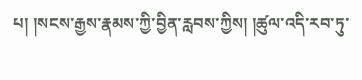པ། །སངས་རྒྱས་རྣམས་ཀྱི་བྱིན་རླབས་ཀྱིས། །ཚུལ་འདི་རབ་ཏུ་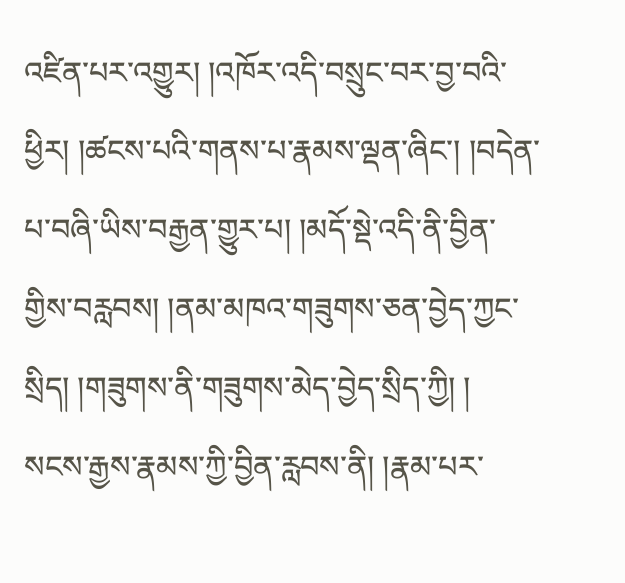འཛིན་པར་འགྱུར། །འཁོར་འདི་བསྲུང་བར་བྱ་བའི་ཕྱིར། །ཚངས་པའི་གནས་པ་རྣམས་ལྡན་ཞིང་། །བདེན་པ་བཞི་ཡིས་བརྒྱན་གྱུར་པ། །མདོ་སྡེ་འདི་ནི་བྱིན་གྱིས་བརླབས། །ནམ་མཁའ་གཟུགས་ཅན་བྱེད་ཀྱང་སྲིད། །གཟུགས་ནི་གཟུགས་མེད་བྱེད་སྲིད་ཀྱི། ། སངས་རྒྱས་རྣམས་ཀྱི་བྱིན་རླབས་ནི། །རྣམ་པར་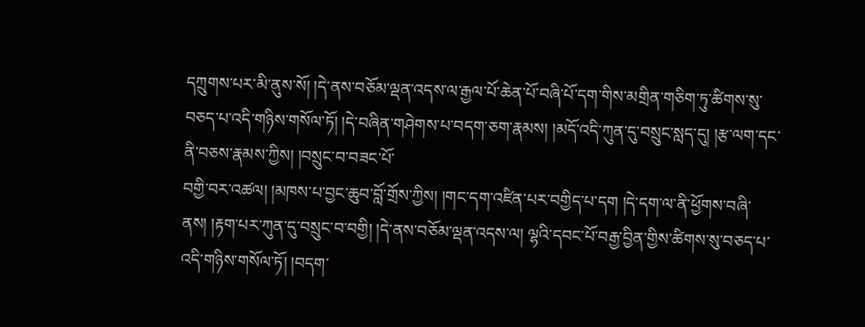དཀྲུགས་པར་མི་ནུས་སོ། །དེ་ནས་བཅོམ་ལྡན་འདས་ལ་རྒྱལ་པོ་ཆེན་པོ་བཞི་པོ་དག་གིས་མགྲིན་གཅིག་ཏུ་ཚིགས་སུ་བཅད་པ་འདི་གཉིས་གསོལ་ཏོ། །དེ་བཞིན་གཤེགས་པ་བདག་ཅག་རྣམས། །མདོ་འདི་ཀུན་དུ་བསྲུང་སླད་དུ། །རྩ་ལག་དང་ནི་བཅས་རྣམས་ཀྱིས། །བསྲུང་བ་བཟང་པོ་
བགྱི་བར་འཚལ། །མཁས་པ་བྱང་ཆུབ་བློ་གྲོས་ཀྱིས། །གང་དག་འཛིན་པར་བགྱིད་པ་དག །དེ་དག་ལ་ནི་ཕྱོགས་བཞི་ནས། །རྟག་པར་ཀུན་དུ་བསྲུང་བ་བགྱི། །དེ་ནས་བཅོམ་ལྡན་འདས་ལ། ལྷའི་དབང་པོ་བརྒྱ་བྱིན་གྱིས་ཚིགས་སུ་བཅད་པ་འདི་གཉིས་གསོལ་ཏོ། །བདག་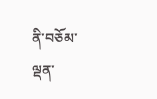ནི་བཅོམ་ལྡན་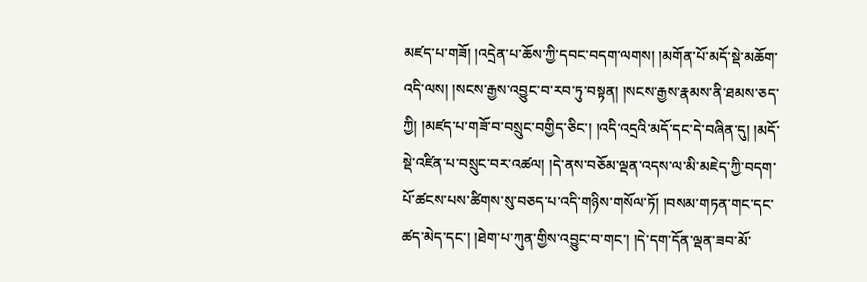མཛད་པ་གཟོ། །འདྲེན་པ་ཆོས་ཀྱི་དབང་བདག་ལགས། །མགོན་པོ་མདོ་སྡེ་མཆོག་འདི་ལས། །སངས་རྒྱས་འབྱུང་བ་རབ་ཏུ་བསྟན། །སངས་རྒྱས་རྣམས་ནི་ཐམས་ཅད་ཀྱི། །མཛད་པ་གཟོ་བ་བསྲུང་བགྱིད་ཅིང་། །འདི་འདྲའི་མདོ་དང་དེ་བཞིན་དུ། །མདོ་སྡེ་འཛིན་པ་བསྲུང་བར་འཚལ། །དེ་ནས་བཅོམ་ལྡན་འདས་ལ་མི་མཇེད་ཀྱི་བདག་པོ་ཚངས་པས་ཚིགས་སུ་བཅད་པ་འདི་གཉིས་གསོལ་ཏོ། །བསམ་གཏན་གང་དང་ཚད་མེད་དང་། །ཐེག་པ་ཀུན་གྱིས་འབྱུང་བ་གང་། །དེ་དག་དོན་ལྡན་ཟབ་མོ་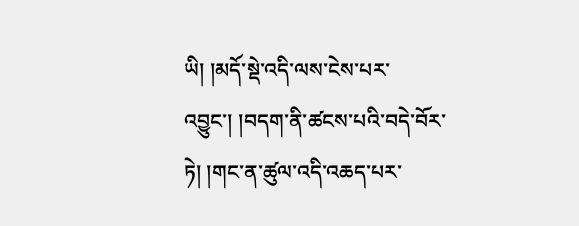ཡི། །མདོ་སྡེ་འདི་ལས་ངེས་པར་འབྱུང་། །བདག་ནི་ཚངས་པའི་བདེ་བོར་ཏེ། །གང་ན་ཚུལ་འདི་འཆད་པར་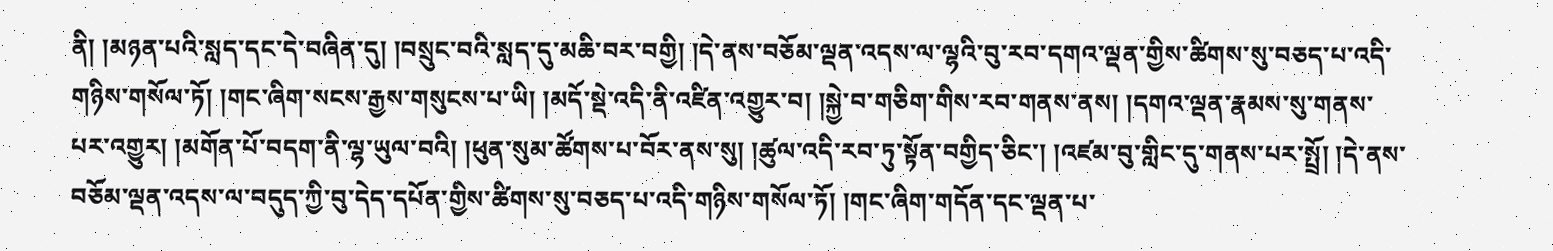ནི། །མཉན་པའི་སླད་དང་དེ་བཞིན་དུ། །བསྲུང་བའི་སླད་དུ་མཆི་བར་བགྱི། །དེ་ནས་བཅོམ་ལྡན་འདས་ལ་ལྷའི་བུ་རབ་དགའ་ལྡན་གྱིས་ཚིགས་སུ་བཅད་པ་འདི་གཉིས་གསོལ་ཏོ། །གང་ཞིག་སངས་རྒྱས་གསུངས་པ་ཡི། །མདོ་སྡེ་འདི་ནི་འཛིན་འགྱུར་བ། །སྐྱེ་བ་གཅིག་གིས་རབ་གནས་ནས། །དགའ་ལྡན་རྣམས་སུ་གནས་པར་འགྱུར། །མགོན་པོ་བདག་ནི་ལྷ་ཡུལ་བའི། །ཕུན་སུམ་ཚོགས་པ་བོར་ནས་སུ། །ཚུལ་འདི་རབ་ཏུ་སྟོན་བགྱིད་ཅིང་། །འཛམ་བུ་གླིང་དུ་གནས་པར་སྤྲོ། །དེ་ནས་བཅོམ་ལྡན་འདས་ལ་བདུད་ཀྱི་བུ་དེད་དཔོན་གྱིས་ཚིགས་སུ་བཅད་པ་འདི་གཉིས་གསོལ་ཏོ། །གང་ཞིག་གདོན་དང་ལྡན་པ་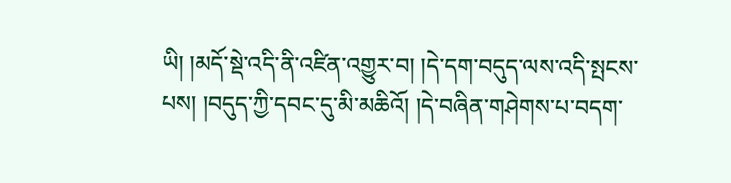ཡི། །མདོ་སྡེ་འདི་ནི་འཛིན་འགྱུར་བ། །དེ་དག་བདུད་ལས་འདི་སྤངས་པས། །བདུད་ཀྱི་དབང་དུ་མི་མཆིའོ། །དེ་བཞིན་གཤེགས་པ་བདག་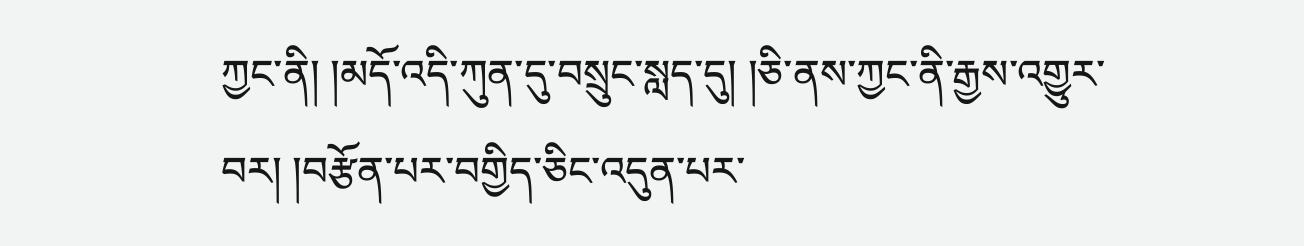ཀྱང་ནི། །མདོ་འདི་ཀུན་དུ་བསྲུང་སླད་དུ། །ཅི་ནས་ཀྱང་ནི་རྒྱས་འགྱུར་བར། །བརྩོན་པར་བགྱིད་ཅིང་འདུན་པར་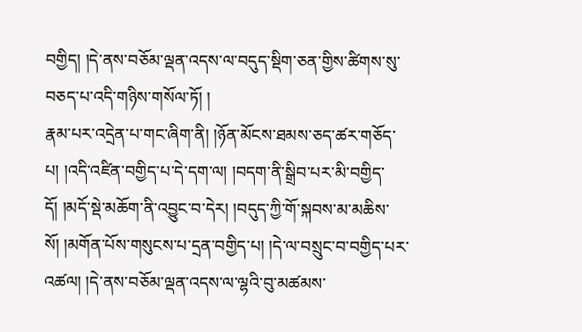བགྱིད། །དེ་ནས་བཅོམ་ལྡན་འདས་ལ་བདུད་སྡིག་ཅན་གྱིས་ཚིགས་སུ་བཅད་པ་འདི་གཉིས་གསོལ་ཏོ། །
རྣམ་པར་འདྲེན་པ་གང་ཞིག་ནི། །ཉོན་མོངས་ཐམས་ཅད་ཚར་གཅོད་པ། །འདི་འཛིན་བགྱིད་པ་དེ་དག་ལ། །བདག་ནི་སྒྲིབ་པར་མི་བགྱིད་དོ། །མདོ་སྡེ་མཆོག་ནི་འབྱུང་བ་དེར། །བདུད་ཀྱི་གོ་སྐབས་མ་མཆིས་སོ། །མགོན་པོས་གསུངས་པ་དྲན་བགྱིད་པ། །དེ་ལ་བསྲུང་བ་བགྱིད་པར་འཚལ། །དེ་ནས་བཅོམ་ལྡན་འདས་ལ་ལྷའི་བུ་མཚམས་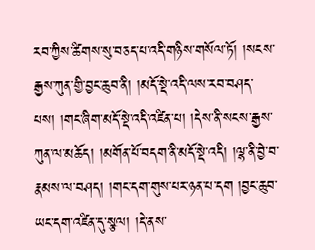རབ་ཀྱིས་ཚིགས་སུ་བཅད་པ་འདི་གཉིས་གསོལ་ཏོ། །སངས་རྒྱས་ཀུན་གྱི་བྱང་ཆུབ་ནི། །མདོ་སྡེ་འདི་ལས་རབ་བཤད་པས། །གང་ཞིག་མདོ་སྡེ་འདི་འཛིན་པ། །དེས་ནི་སངས་རྒྱས་ཀུན་ལ་མཆོད། །མགོན་པོ་བདག་ནི་མདོ་སྡེ་འདི། །ལྷ་ནི་བྱེ་བ་རྣམས་ལ་བཤད། །གང་དག་གུས་པར་ཉན་པ་དག །བྱང་ཆུབ་ཡང་དག་འཛིན་དུ་སྩལ། །དེ་ནས་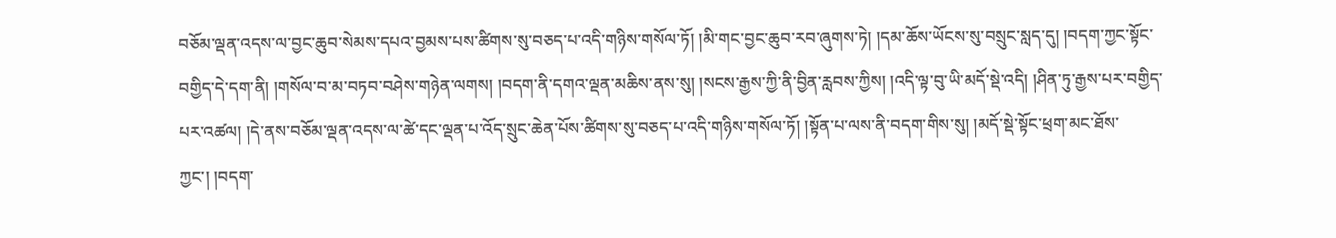བཅོམ་ལྡན་འདས་ལ་བྱང་ཆུབ་སེམས་དཔའ་བྱམས་པས་ཚིགས་སུ་བཅད་པ་འདི་གཉིས་གསོལ་ཏོ། །མི་གང་བྱང་ཆུབ་རབ་ཞུགས་ཏེ། །དམ་ཆོས་ཡོངས་སུ་བསྲུང་སླད་དུ། །བདག་ཀྱང་སྟོང་བགྱིད་དེ་དག་ནི། །གསོལ་བ་མ་བཏབ་བཤེས་གཉེན་ལགས། །བདག་ནི་དགའ་ལྡན་མཆིས་ནས་སུ། །སངས་རྒྱས་ཀྱི་ནི་བྱིན་རླབས་ཀྱིས། །འདི་ལྟ་བུ་ཡི་མདོ་སྡེ་འདི། །ཤིན་ཏུ་རྒྱས་པར་བགྱིད་པར་འཚལ། །དེ་ནས་བཅོམ་ལྡན་འདས་ལ་ཚེ་དང་ལྡན་པ་འོད་སྲུང་ཆེན་པོས་ཚིགས་སུ་བཅད་པ་འདི་གཉིས་གསོལ་ཏོ། །སྟོན་པ་ལས་ནི་བདག་གིས་སུ། །མདོ་སྡེ་སྟོང་ཕྲག་མང་ཐོས་ཀྱང་། །བདག་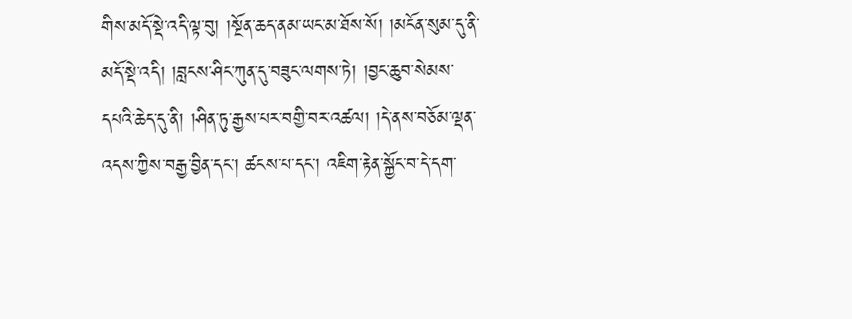གིས་མདོ་སྡེ་འདི་ལྟ་བུ། །སྔོན་ཆད་ནམ་ཡང་མ་ཐོས་སོ། །མངོན་སུམ་དུ་ནི་མདོ་སྡེ་འདི། །བླངས་ཤིང་ཀུན་དུ་བཟུང་ལགས་ཏེ། །བྱང་ཆུབ་སེམས་དཔའི་ཆེད་དུ་ནི། །ཤིན་ཏུ་རྒྱས་པར་བགྱི་བར་འཚལ། །དེ་ནས་བཅོམ་ལྡན་འདས་ཀྱིས་བརྒྱ་བྱིན་དང་། ཚངས་པ་དང་། འཇིག་རྟེན་སྐྱོང་བ་དེ་དག་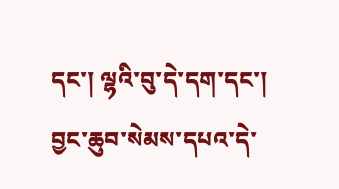དང་། ལྷའི་བུ་དེ་དག་དང་། བྱང་ཆུབ་སེམས་དཔའ་དེ་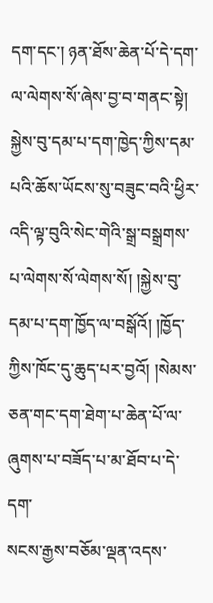དག་དང་། ཉན་ཐོས་ཆེན་པོ་དེ་དག་ལ་ལེགས་སོ་ཞེས་བྱ་བ་གནང་སྟེ། སྐྱེས་བུ་དམ་པ་དག་ཁྱེད་ཀྱིས་དམ་པའི་ཆོས་ཡོངས་སུ་བཟུང་བའི་ཕྱིར་འདི་ལྟ་བུའི་སེང་གེའི་སྒྲ་བསྒྲགས་པ་ལེགས་སོ་ལེགས་སོ། །སྐྱེས་བུ་དམ་པ་དག་ཁྱོད་ལ་བསྒོའོ། །ཁྱོད་ཀྱིས་ཁོང་དུ་ཆུད་པར་བྱའོ། །སེམས་ཅན་གང་དག་ཐེག་པ་ཆེན་པོ་ལ་ཞུགས་པ་བཟོད་པ་མ་ཐོབ་པ་དེ་དག་
སངས་རྒྱས་བཅོམ་ལྡན་འདས་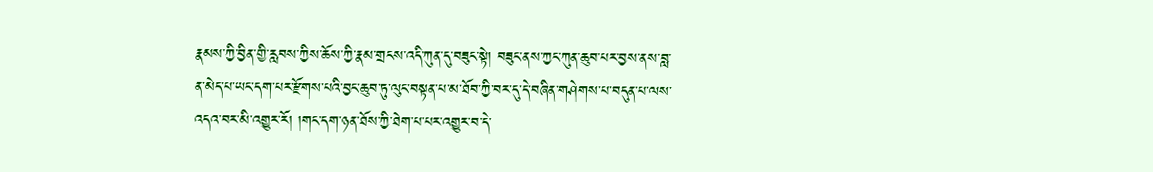རྣམས་ཀྱི་བྱིན་གྱི་རླབས་ཀྱིས་ཆོས་ཀྱི་རྣམ་གྲངས་འདི་ཀུན་དུ་བཟུང་སྟེ། བཟུང་ནས་ཀྱང་ཀུན་ཆུབ་པར་བྱས་ནས་བླ་ན་མེད་པ་ཡང་དག་པར་རྫོགས་པའི་བྱང་ཆུབ་ཏུ་ལུང་བསྟན་པ་མ་ཐོབ་ཀྱི་བར་དུ་དེ་བཞིན་གཤེགས་པ་བདུན་པ་ལས་འདའ་བར་མི་འགྱུར་རོ། །གང་དག་ཉན་ཐོས་ཀྱི་ཐེག་པ་པར་འགྱུར་བ་དེ་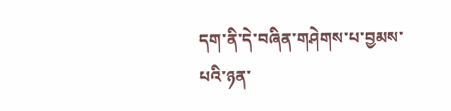དག་ནི་དེ་བཞིན་གཤེགས་པ་བྱམས་པའི་ཉན་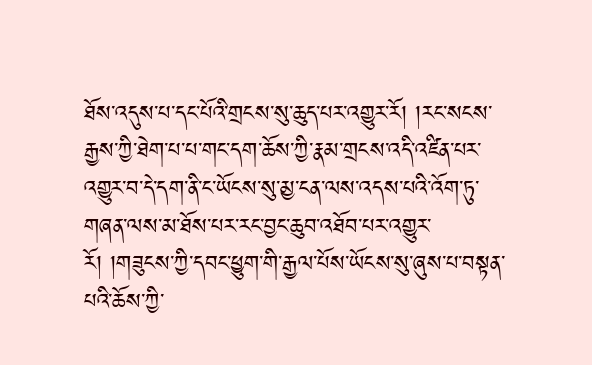ཐོས་འདུས་པ་དང་པོའི་གྲངས་སུ་ཆུད་པར་འགྱུར་རོ། །རང་སངས་རྒྱས་ཀྱི་ཐེག་པ་པ་གང་དག་ཆོས་ཀྱི་རྣམ་གྲངས་འདི་འཛིན་པར་འགྱུར་བ་དེ་དག་ནི་ང་ཡོངས་སུ་མྱ་ངན་ལས་འདས་པའི་འོག་ཏུ་གཞན་ལས་མ་ཐོས་པར་རང་བྱང་ཆུབ་འཐོབ་པར་འགྱུར་རོ། །གཟུངས་ཀྱི་དབང་ཕྱུག་གི་རྒྱལ་པོས་ཡོངས་སུ་ཞུས་པ་བསྟན་པའི་ཆོས་ཀྱི་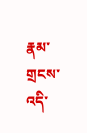རྣམ་གྲངས་འདི་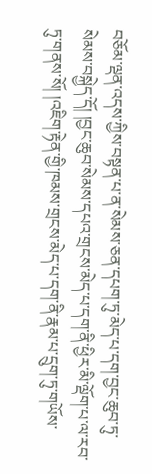བཅོམ་ལྡན་འདས་ཀྱིས་བསྟན་པ་ན་སེམས་ཅན་དཔག་ཏུ་མེད་པ་དག་བྱང་ཆུབ་ཏུ་སེམས་བསྐྱེད་དོ། །བྱང་ཆུབ་སེམས་དཔའ་གྲངས་མེད་པ་དག་ནི་ཕྱིར་མི་ལྡོག་པ་ལ་རབ་ཏུ་གནས་སོ། །འཇིག་རྟེན་གྱི་ཁམས་གྲངས་མེད་པ་དག་ནི་རྣམ་པ་དྲུག་ཏུ་གཡོས་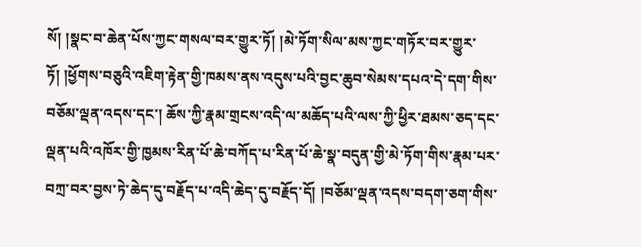སོ། །སྣང་བ་ཆེན་པོས་ཀྱང་གསལ་བར་གྱུར་ཏོ། །མེ་ཏོག་སིལ་མས་ཀྱང་གཏོར་བར་གྱུར་ཏོ། །ཕྱོགས་བཅུའི་འཇིག་རྟེན་གྱི་ཁམས་ནས་འདུས་པའི་བྱང་ཆུབ་སེམས་དཔའ་དེ་དག་གིས་བཅོམ་ལྡན་འདས་དང་། ཆོས་ཀྱི་རྣམ་གྲངས་འདི་ལ་མཆོད་པའི་ལས་ཀྱི་ཕྱིར་ཐམས་ཅད་དང་ལྡན་པའི་འཁོར་གྱི་ཁྱམས་རིན་པོ་ཆེ་བཀོད་པ་རིན་པོ་ཆེ་སྣ་བདུན་གྱི་མེ་ཏོག་གིས་རྣམ་པར་བཀྲ་བར་བྱས་ཏེ་ཆེད་དུ་བརྗོད་པ་འདི་ཆེད་དུ་བརྗོད་དོ། །བཅོམ་ལྡན་འདས་བདག་ཅག་གིས་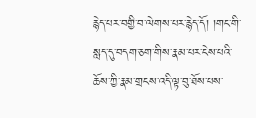རྙེད་པར་བགྱི་བ་ལེགས་པར་རྙེད་དོ། །གང་གི་སླད་དུ་བདག་ཅག་གིས་རྣམ་པར་ངེས་པའི་ཆོས་ཀྱི་རྣམ་གྲངས་འདི་ལྟ་བུ་ཐོས་པས་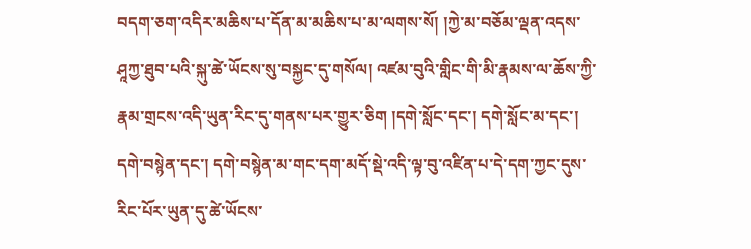བདག་ཅག་འདིར་མཆིས་པ་དོན་མ་མཆིས་པ་མ་ལགས་སོ། །ཀྱེ་མ་བཅོམ་ལྡན་འདས་ཤཱཀྱ་ཐུབ་པའི་སྐུ་ཚེ་ཡོངས་སུ་བསྐྱང་དུ་གསོལ། འཛམ་བུའི་གླིང་གི་མི་རྣམས་ལ་ཆོས་ཀྱི་རྣམ་གྲངས་འདི་ཡུན་རིང་དུ་གནས་པར་གྱུར་ཅིག །དགེ་སློང་དང་། དགེ་སློང་མ་དང་། དགེ་བསྙེན་དང་། དགེ་བསྙེན་མ་གང་དག་མདོ་སྡེ་འདི་ལྟ་བུ་འཛིན་པ་དེ་དག་ཀྱང་དུས་རིང་པོར་ཡུན་དུ་ཚེ་ཡོངས་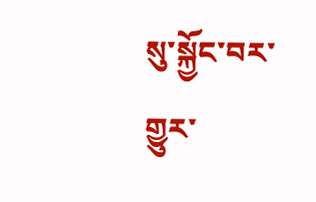སུ་སྐྱོང་བར་གྱུར་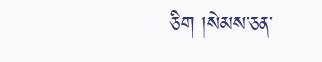ཅིག །སེམས་ཅན་